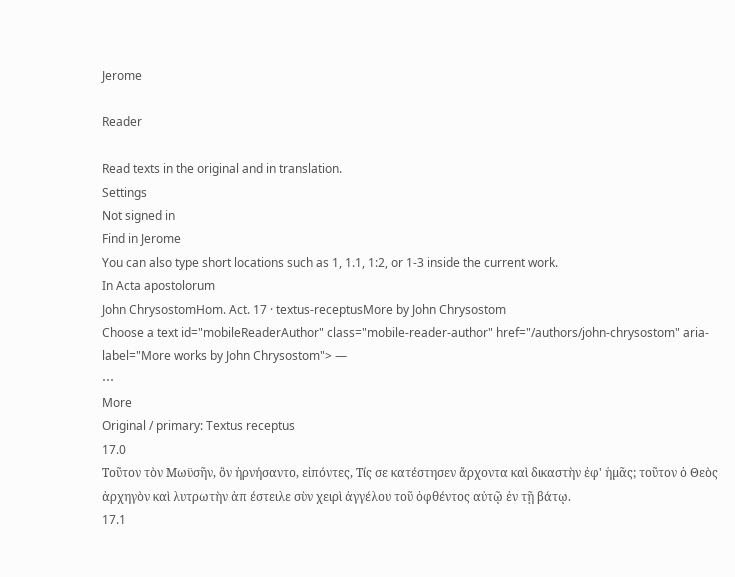Jerome

Reader

Read texts in the original and in translation.
Settings
Not signed in
Find in Jerome
You can also type short locations such as 1, 1.1, 1:2, or 1-3 inside the current work.
In Acta apostolorum
John ChrysostomHom. Act. 17 · textus-receptusMore by John Chrysostom
Choose a text id="mobileReaderAuthor" class="mobile-reader-author" href="/authors/john-chrysostom" aria-label="More works by John Chrysostom"> —
⋯
More
Original / primary: Textus receptus
17.0
Τοῦτον τὸν Μωϋσῆν, ὃν ἠρνήσαντο, εἰπόντες, Τίς σε κατέστησεν ἄρχοντα καὶ δικαστὴν ἐφ' ἡµᾶς; τοῦτον ὁ Θεὸς ἀρχηγὸν καὶ λυτρωτὴν ἀπ έστειλε σὺν χειρὶ ἀγγέλου τοῦ ὀφθέντος αὐτῷ ἐν τῇ βάτῳ.
17.1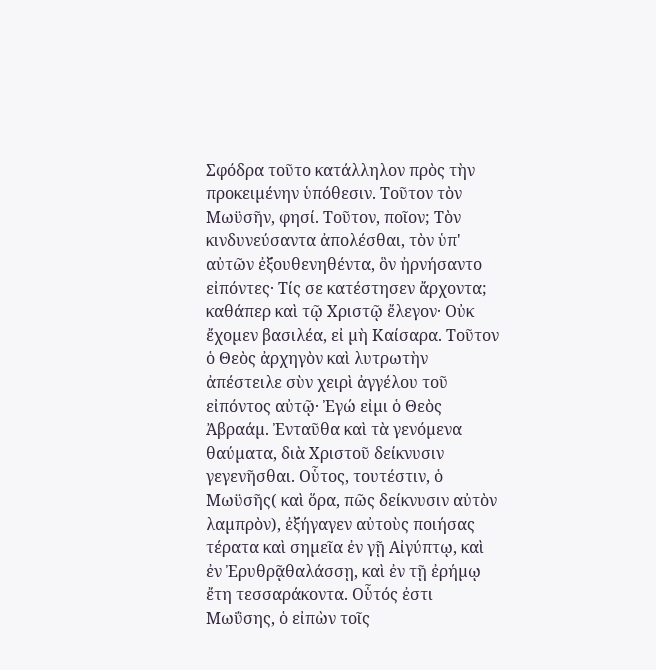Σφόδρα τοῦτο κατάλληλον πρὸς τὴν προκειµένην ὑπόθεσιν. Τοῦτον τὸν Μωϋσῆν, φησί. Τοῦτον, ποῖον; Τὸν κινδυνεύσαντα ἀπολέσθαι, τὸν ὑπ' αὐτῶν ἐξουθενηθέντα, ὃν ἠρνήσαντο εἰπόντες· Τίς σε κατέστησεν ἄρχοντα; καθάπερ καὶ τῷ Χριστῷ ἔλεγον· Οὐκ ἔχοµεν βασιλέα, εἰ µὴ Καίσαρα. Τοῦτον ὁ Θεὸς ἀρχηγὸν καὶ λυτρωτὴν ἀπέστειλε σὺν χειρὶ ἀγγέλου τοῦ εἰπόντος αὐτῷ· Ἐγώ εἰµι ὁ Θεὸς Ἀβραάµ. Ἐνταῦθα καὶ τὰ γενόµενα θαύµατα, διὰ Χριστοῦ δείκνυσιν γεγενῆσθαι. Οὗτος, τουτέστιν, ὁ Μωϋσῆς( καὶ ὅρα, πῶς δείκνυσιν αὐτὸν λαµπρὸν), ἐξήγαγεν αὐτοὺς ποιήσας τέρατα καὶ σηµεῖα ἐν γῇ Αἰγύπτῳ, καὶ ἐν Ἐρυθρᾷθαλάσσῃ, καὶ ἐν τῇ ἐρήµῳ ἔτη τεσσαράκοντα. Οὗτός ἐστι Μωΰσης, ὁ εἰπὼν τοῖς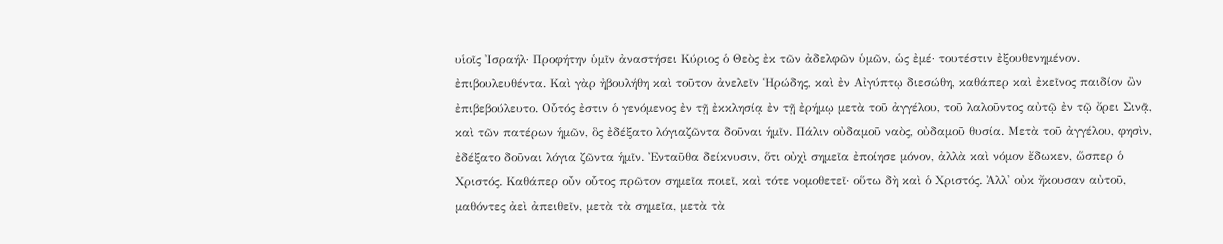υἱοῖς Ἰσραήλ· Προφήτην ὑµῖν ἀναστήσει Κύριος ὁ Θεὸς ἐκ τῶν ἀδελφῶν ὑµῶν, ὡς ἐµέ· τουτέστιν ἐξουθενηµένον. ἐπιβουλευθέντα. Καὶ γὰρ ἠβουλήθη καὶ τοῦτον ἀνελεῖν Ἡρώδης, καὶ ἐν Αἰγύπτῳ διεσώθη, καθάπερ καὶ ἐκεῖνος παιδίον ὢν ἐπιβεβούλευτο. Οὗτός ἐστιν ὁ γενόµενος ἐν τῇ ἐκκλησίᾳ ἐν τῇ ἐρήµῳ µετὰ τοῦ ἀγγέλου, τοῦ λαλοῦντος αὐτῷ ἐν τῷ ὄρει Σινᾷ, καὶ τῶν πατέρων ἡµῶν, ὃς ἐδέξατο λόγιαζῶντα δοῦναι ἡµῖν. Πάλιν οὐδαµοῦ ναὸς, οὐδαµοῦ θυσία. Μετὰ τοῦ ἀγγέλου, φησὶν, ἐδέξατο δοῦναι λόγια ζῶντα ἡµῖν. Ἐνταῦθα δείκνυσιν, ὅτι οὐχὶ σηµεῖα ἐποίησε µόνον, ἀλλὰ καὶ νόµον ἔδωκεν, ὥσπερ ὁ Χριστός. Καθάπερ οὖν οὗτος πρῶτον σηµεῖα ποιεῖ, καὶ τότε νοµοθετεῖ· οὕτω δὴ καὶ ὁ Χριστός. Ἀλλ' οὐκ ἤκουσαν αὐτοῦ, µαθόντες ἀεὶ ἀπειθεῖν, µετὰ τὰ σηµεῖα, µετὰ τὰ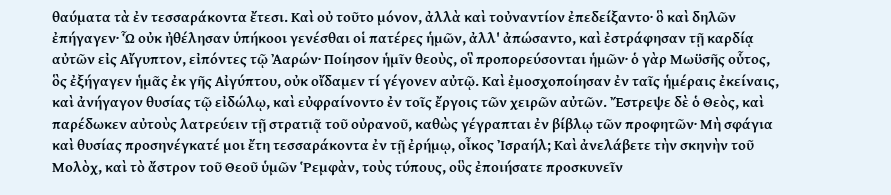θαύµατα τὰ ἐν τεσσαράκοντα ἔτεσι. Καὶ οὐ τοῦτο µόνον, ἀλλὰ καὶ τοὐναντίον ἐπεδείξαντο· ὃ καὶ δηλῶν ἐπήγαγεν· Ὧ οὐκ ἠθέλησαν ὑπήκοοι γενέσθαι οἱ πατέρες ἡµῶν, ἀλλ' ἀπώσαντο, καὶ ἐστράφησαν τῇ καρδίᾳ αὐτῶν εἰς Αἴγυπτον, εἰπόντες τῷ Ἀαρών· Ποίησον ἡµῖν θεοὺς, οἳ προπορεύσονται ἡµῶν· ὁ γὰρ Μωϋσῆς οὗτος, ὃς ἐξήγαγεν ἡµᾶς ἐκ γῆς Αἰγύπτου, οὐκ οἴδαµεν τί γέγονεν αὐτῷ. Καὶ ἐµοσχοποίησαν ἐν ταῖς ἡµέραις ἐκείναις, καὶ ἀνήγαγον θυσίας τῷ εἰδώλῳ, καὶ εὐφραίνοντο ἐν τοῖς ἔργοις τῶν χειρῶν αὐτῶν. Ἔστρεψε δὲ ὁ Θεὸς, καὶ παρέδωκεν αὐτοὺς λατρεύειν τῇ στρατιᾷ τοῦ οὐρανοῦ, καθὼς γέγραπται ἐν βίβλῳ τῶν προφητῶν· Μὴ σφάγια καὶ θυσίας προσηνέγκατέ µοι ἔτη τεσσαράκοντα ἐν τῇ ἐρήµῳ, οἶκος Ἰσραήλ; Καὶ ἀνελάβετε τὴν σκηνὴν τοῦ Μολὸχ, καὶ τὸ ἄστρον τοῦ Θεοῦ ὑµῶν Ῥεµφὰν, τοὺς τύπους, οὓς ἐποιήσατε προσκυνεῖν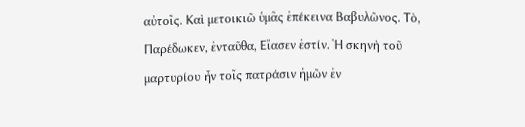αὐτοῖς. Καὶ µετοικιῶ ὑµᾶς ἐπέκεινα Βαβυλῶνος. Τὸ, Παρέδωκεν, ἐνταῦθα, Εἴασεν ἐστίν. Ἡ σκηνὴ τοῦ µαρτυρίου ἦν τοῖς πατράσιν ἡµῶν ἐν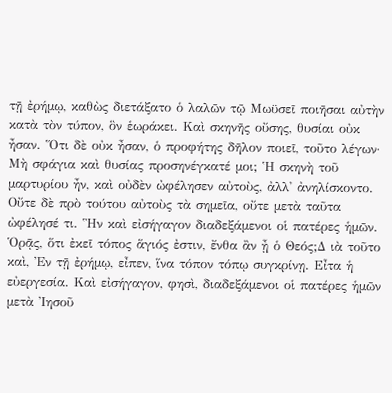τῇ ἐρήµῳ, καθὼς διετάξατο ὁ λαλῶν τῷ Μωϋσεῖ ποιῆσαι αὐτὴν κατὰ τὸν τύπον, ὃν ἑωράκει. Καὶ σκηνῆς οὔσης, θυσίαι οὐκ ἦσαν. Ὅτι δὲ οὐκ ἦσαν, ὁ προφήτης δῆλον ποιεῖ, τοῦτο λέγων· Μὴ σφάγια καὶ θυσίας προσηνέγκατέ µοι; Ἡ σκηνὴ τοῦ µαρτυρίου ἦν, καὶ οὐδὲν ὠφέλησεν αὐτοὺς, ἀλλ' ἀνηλίσκοντο. Οὔτε δὲ πρὸ τούτου αὐτοὺς τὰ σηµεῖα, οὔτε µετὰ ταῦτα ὠφέλησέ τι. Ἣν καὶ εἰσήγαγον διαδεξάµενοι οἱ πατέρες ἡµῶν. Ὁρᾷς, ὅτι ἐκεῖ τόπος ἅγιός ἐστιν, ἔνθα ἂν ᾖ ὁ Θεός;∆ ιὰ τοῦτο καὶ, Ἐν τῇ ἐρήµῳ, εἶπεν, ἵνα τόπον τόπῳ συγκρίνῃ. Εἶτα ἡ εὐεργεσία. Καὶ εἰσήγαγον, φησὶ, διαδεξάµενοι οἱ πατέρες ἡµῶν µετὰ Ἰησοῦ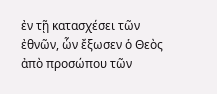ἐν τῇ κατασχέσει τῶν ἐθνῶν, ὧν ἔξωσεν ὁ Θεὸς ἀπὸ προσώπου τῶν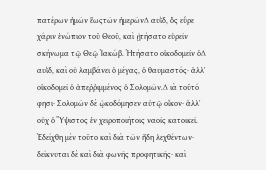πατέρων ἡµῶν ἕωςτῶν ἡµερῶν∆ αυῒδ, ὃς εὗρε χάριν ἐνώπιον τοῦ Θεοῦ, καὶ ᾐτήσατο εὑρεῖν σκήνωµα τῷ Θεῷ Ἰακώβ. Ἠτήσατο οἰκοδοµεῖν ὁ∆ αυῒδ, καὶ οὐ λαµβάνει ὁ µέγας, ὁ θαυµαστός· ἀλλ' οἰκοδοµεῖ ὁ ἀπεῤῥιµµένος ὁ Σολοµῶν.∆ ιὰ τοῦτό φησι· Σολοµῶν δὲ ᾠκοδόµησεν αὐτῷ οἶκον· ἀλλ' οὐχ ὁ Ὕψιστος ἐν χειροποιήτοις ναοῖς κατοικεῖ. Ἐδείχθη µὲν τοῦτο καὶ διὰ τῶν ἤδη λεχθέντων· δείκνυται δὲ καὶ διὰ φωνῆς προφητικῆς· καὶ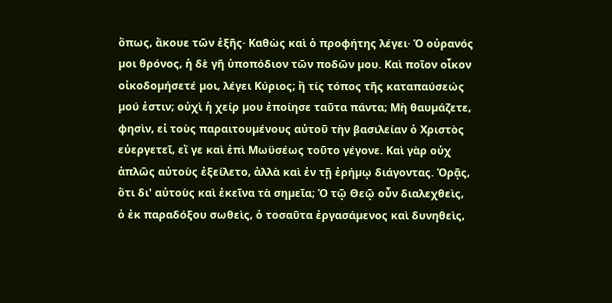ὅπως, ἄκουε τῶν ἑξῆς· Καθὼς καὶ ὁ προφήτης λέγει· Ὁ οὐρανός µοι θρόνος, ἡ δὲ γῆ ὑποπόδιον τῶν ποδῶν µου. Καὶ ποῖον οἶκον οἰκοδοµήσετέ µοι, λέγει Κύριος; ἢ τίς τόπος τῆς καταπαύσεώς µού ἐστιν; οὐχὶ ἡ χείρ µου ἐποίησε ταῦτα πάντα; Μὴ θαυµάζετε, φησὶν, εἰ τοὺς παραιτουµένους αὐτοῦ τὴν βασιλείαν ὁ Χριστὸς εὐεργετεῖ, εἴ γε καὶ ἐπὶ Μωϋσέως τοῦτο γέγονε. Καὶ γὰρ οὐχ ἁπλῶς αὐτοὺς ἐξείλετο, ἀλλὰ καὶ ἐν τῇ ἐρήµῳ διάγοντας. Ὁρᾷς, ὅτι δι' αὐτοὺς καὶ ἐκεῖνα τὰ σηµεῖα; Ὁ τῷ Θεῷ οὖν διαλεχθεὶς, ὁ ἐκ παραδόξου σωθεὶς, ὁ τοσαῦτα ἐργασάµενος καὶ δυνηθεὶς,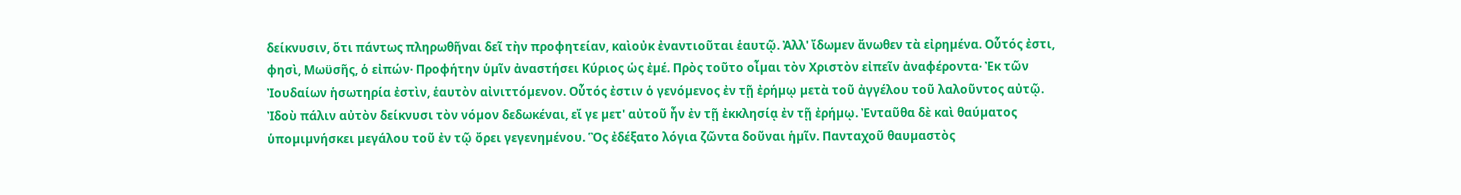δείκνυσιν, ὅτι πάντως πληρωθῆναι δεῖ τὴν προφητείαν, καὶοὐκ ἐναντιοῦται ἑαυτῷ. Ἀλλ' ἴδωµεν ἄνωθεν τὰ εἰρηµένα. Οὗτός ἐστι, φησὶ, Μωϋσῆς, ὁ εἰπών· Προφήτην ὑµῖν ἀναστήσει Κύριος ὡς ἐµέ. Πρὸς τοῦτο οἶµαι τὸν Χριστὸν εἰπεῖν ἀναφέροντα· Ἐκ τῶν Ἰουδαίων ἡσωτηρία ἐστὶν, ἑαυτὸν αἰνιττόµενον. Οὗτός ἐστιν ὁ γενόµενος ἐν τῇ ἐρήµῳ µετὰ τοῦ ἀγγέλου τοῦ λαλοῦντος αὐτῷ. Ἰδοὺ πάλιν αὐτὸν δείκνυσι τὸν νόµον δεδωκέναι, εἴ γε µετ' αὐτοῦ ἦν ἐν τῇ ἐκκλησίᾳ ἐν τῇ ἐρήµῳ. Ἐνταῦθα δὲ καὶ θαύµατος ὑποµιµνήσκει µεγάλου τοῦ ἐν τῷ ὄρει γεγενηµένου. Ὃς ἐδέξατο λόγια ζῶντα δοῦναι ἡµῖν. Πανταχοῦ θαυµαστὸς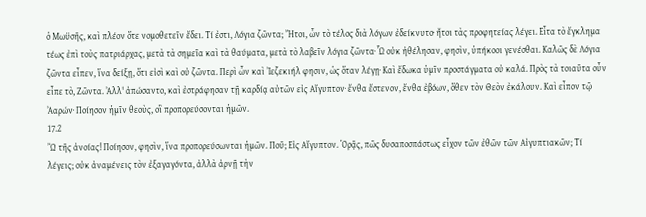ὁ Μωϋσῆς, καὶ πλέον ὅτε νοµοθετεῖν ἔδει. Τί ἐστι, Λόγια ζῶντα; Ἤτοι, ὧν τὸ τέλος διὰ λόγων ἐδείκνυτο· ἤτοι τὰς προφητείας λέγει. Εἶτα τὸ ἔγκληµα τέως ἐπὶ τοὺς πατριάρχας, µετὰ τὰ σηµεῖα καὶ τὰ θαύµατα, µετὰ τὸ λαβεῖν λόγια ζῶντα· Ὧ οὐκ ἠθέλησαν, φησὶν, ὑπήκοοι γενέσθαι. Καλῶς δὲ Λόγια ζῶντα εἶπεν, ἵνα δείξῃ, ὅτι εἰσὶ καὶ οὐ ζῶντα. Περὶ ὧν καὶ Ἰεζεκιήλ φησιν, ὡς ὅταν λέγῃ· Καὶ ἔδωκα ὑµῖν προστάγµατα οὐ καλά. Πρὸς τὰ τοιαῦτα οὖν εἶπε τὸ, Ζῶντα. Ἀλλ' ἀπώσαντο, καὶ ἐστράφησαν τῇ καρδίᾳ αὐτῶν εἰς Αἴγυπτον· ἔνθα ἔστενον, ἔνθα ἐβόων, ὅθεν τὸν Θεὸν ἐκάλουν. Καὶ εἶπον τῷ Ἀαρών· Ποίησον ἡµῖν θεοὺς, οἳ προπορεύσονται ἡµῶν.
17.2
Ὢ τῆς ἀνοίας! Ποίησον, φησὶν, ἵνα προπορεύσωνται ἡµῶν. Ποῦ; Εἰς Αἴγυπτον. Ὁρᾷς, πῶς δυσαποσπάστως εἶχον τῶν ἐθῶν τῶν Αἰγυπτιακῶν; Τί λέγεις; οὐκ ἀναµένεις τὸν ἐξαγαγόντα, ἀλλὰ ἀρνῇ τὴν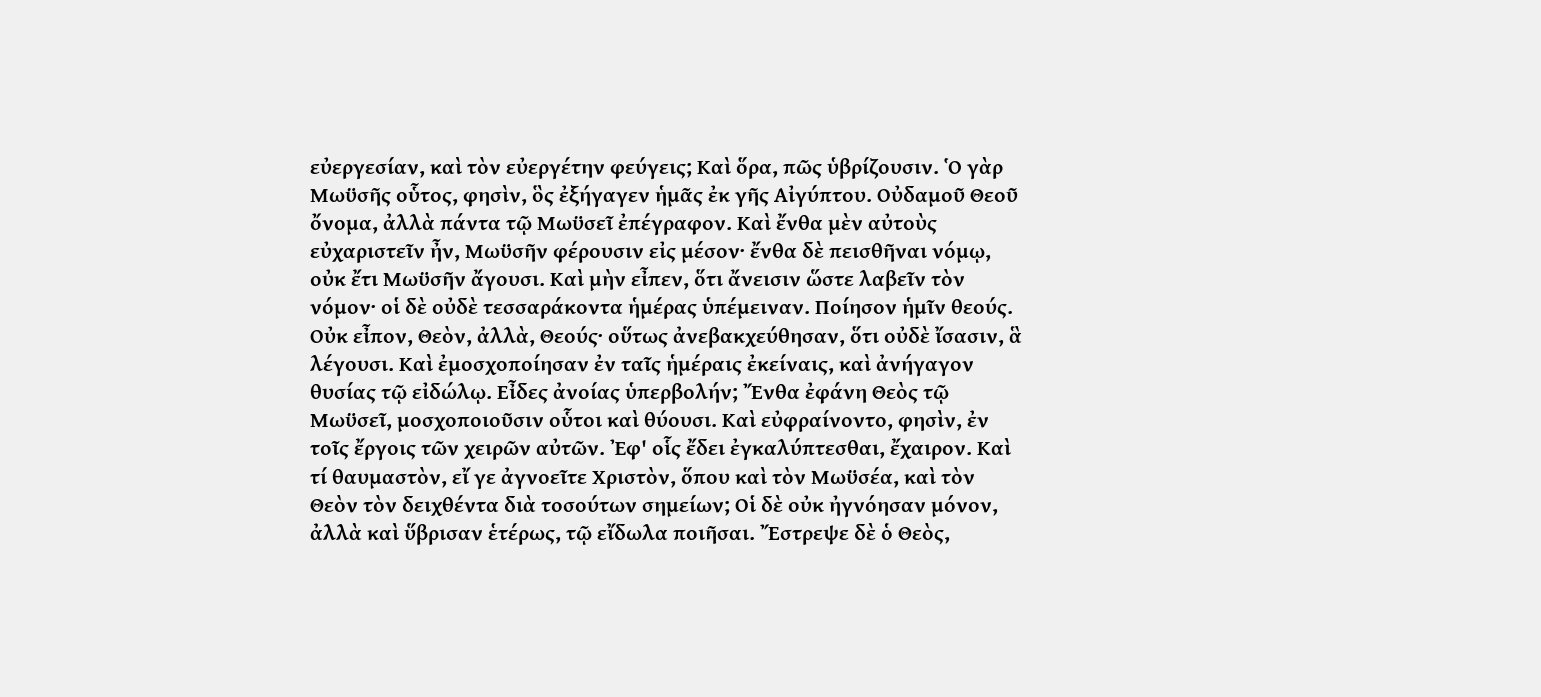εὐεργεσίαν, καὶ τὸν εὐεργέτην φεύγεις; Καὶ ὅρα, πῶς ὑβρίζουσιν. Ὁ γὰρ Μωϋσῆς οὗτος, φησὶν, ὃς ἐξήγαγεν ἡµᾶς ἐκ γῆς Αἰγύπτου. Οὐδαµοῦ Θεοῦ ὄνοµα, ἀλλὰ πάντα τῷ Μωϋσεῖ ἐπέγραφον. Καὶ ἔνθα µὲν αὐτοὺς εὐχαριστεῖν ἦν, Μωϋσῆν φέρουσιν εἰς µέσον· ἔνθα δὲ πεισθῆναι νόµῳ, οὐκ ἔτι Μωϋσῆν ἄγουσι. Καὶ µὴν εἶπεν, ὅτι ἄνεισιν ὥστε λαβεῖν τὸν νόµον· οἱ δὲ οὐδὲ τεσσαράκοντα ἡµέρας ὑπέµειναν. Ποίησον ἡµῖν θεούς. Οὐκ εἶπον, Θεὸν, ἀλλὰ, Θεούς· οὕτως ἀνεβακχεύθησαν, ὅτι οὐδὲ ἴσασιν, ἃ λέγουσι. Καὶ ἐµοσχοποίησαν ἐν ταῖς ἡµέραις ἐκείναις, καὶ ἀνήγαγον θυσίας τῷ εἰδώλῳ. Εἶδες ἀνοίας ὑπερβολήν; Ἔνθα ἐφάνη Θεὸς τῷ Μωϋσεῖ, µοσχοποιοῦσιν οὗτοι καὶ θύουσι. Καὶ εὐφραίνοντο, φησὶν, ἐν τοῖς ἔργοις τῶν χειρῶν αὐτῶν. Ἐφ' οἷς ἔδει ἐγκαλύπτεσθαι, ἔχαιρον. Καὶ τί θαυµαστὸν, εἴ γε ἀγνοεῖτε Χριστὸν, ὅπου καὶ τὸν Μωϋσέα, καὶ τὸν Θεὸν τὸν δειχθέντα διὰ τοσούτων σηµείων; Οἱ δὲ οὐκ ἠγνόησαν µόνον, ἀλλὰ καὶ ὕβρισαν ἑτέρως, τῷ εἴδωλα ποιῆσαι. Ἔστρεψε δὲ ὁ Θεὸς,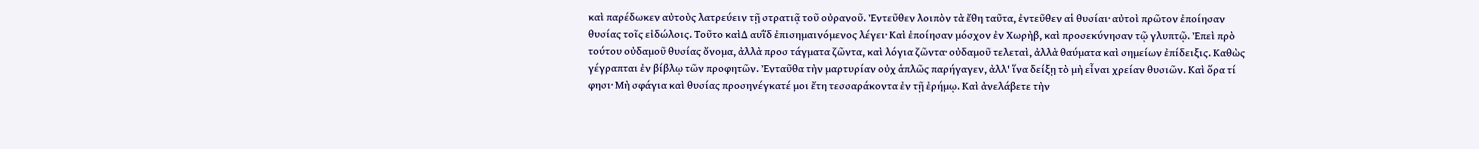καὶ παρέδωκεν αὐτοὺς λατρεύειν τῇ στρατιᾷ τοῦ οὐρανοῦ. Ἐντεῦθεν λοιπὸν τὰ ἔθη ταῦτα, ἐντεῦθεν αἱ θυσίαι· αὐτοὶ πρῶτον ἐποίησαν θυσίας τοῖς εἰδώλοις. Τοῦτο καὶ∆ αυῒδ ἐπισηµαινόµενος λέγει· Καὶ ἐποίησαν µόσχον ἐν Χωρὴβ, καὶ προσεκύνησαν τῷ γλυπτῷ. Ἐπεὶ πρὸ τούτου οὐδαµοῦ θυσίας ὄνοµα, ἀλλὰ προσ τάγµατα ζῶντα, καὶ λόγια ζῶντα· οὐδαµοῦ τελεταὶ, ἀλλὰ θαύµατα καὶ σηµείων ἐπίδειξις. Καθὼς γέγραπται ἐν βίβλῳ τῶν προφητῶν. Ἐνταῦθα τὴν µαρτυρίαν οὐχ ἁπλῶς παρήγαγεν, ἀλλ' ἵνα δείξῃ τὸ µὴ εἶναι χρείαν θυσιῶν. Καὶ ὅρα τί φησι· Μὴ σφάγια καὶ θυσίας προσηνέγκατέ µοι ἔτη τεσσαράκοντα ἐν τῇ ἐρήµῳ. Καὶ ἀνελάβετε τὴν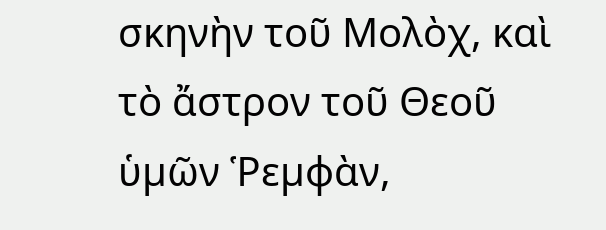σκηνὴν τοῦ Μολὸχ, καὶ τὸ ἄστρον τοῦ Θεοῦ ὑµῶν Ῥεµφὰν,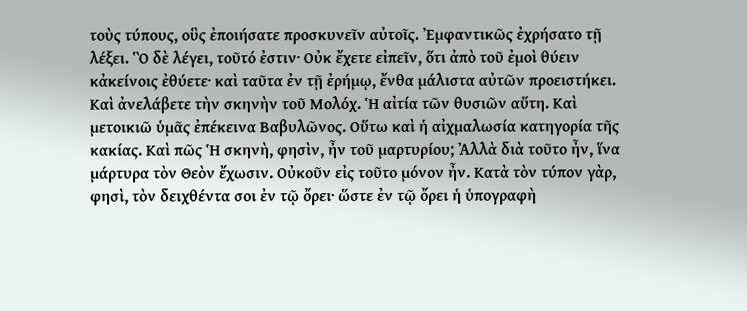τοὺς τύπους, οὓς ἐποιήσατε προσκυνεῖν αὐτοῖς. Ἐµφαντικῶς ἐχρήσατο τῇ λέξει. Ὃ δὲ λέγει, τοῦτό ἐστιν· Οὐκ ἔχετε εἰπεῖν, ὅτι ἀπὸ τοῦ ἐµοὶ θύειν κἀκείνοις ἐθύετε· καὶ ταῦτα ἐν τῇ ἐρήµῳ, ἔνθα µάλιστα αὐτῶν προειστήκει. Καὶ ἀνελάβετε τὴν σκηνὴν τοῦ Μολόχ. Ἡ αἰτία τῶν θυσιῶν αὕτη. Καὶ µετοικιῶ ὑµᾶς ἐπέκεινα Βαβυλῶνος. Οὕτω καὶ ἡ αἰχµαλωσία κατηγορία τῆς κακίας. Καὶ πῶς Ἡ σκηνὴ, φησὶν, ἦν τοῦ µαρτυρίου; Ἀλλὰ διὰ τοῦτο ἦν, ἵνα µάρτυρα τὸν Θεὸν ἔχωσιν. Οὐκοῦν εἰς τοῦτο µόνον ἦν. Κατὰ τὸν τύπον γὰρ, φησὶ, τὸν δειχθέντα σοι ἐν τῷ ὄρει· ὥστε ἐν τῷ ὄρει ἡ ὑπογραφὴ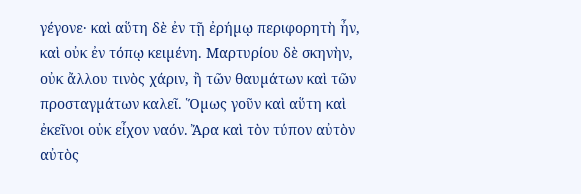γέγονε· καὶ αὕτη δὲ ἐν τῇ ἐρήµῳ περιφορητὴ ἦν, καὶ οὐκ ἐν τόπῳ κειµένη. Μαρτυρίου δὲ σκηνὴν, οὐκ ἄλλου τινὸς χάριν, ἢ τῶν θαυµάτων καὶ τῶν προσταγµάτων καλεῖ. Ὅµως γοῦν καὶ αὕτη καὶ ἐκεῖνοι οὐκ εἶχον ναόν. Ἄρα καὶ τὸν τύπον αὐτὸν αὐτὸς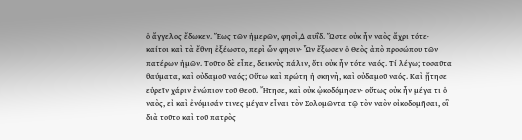ὁ ἄγγελος ἔδωκεν. Ἕως τῶν ἡµερῶν, φησὶ,∆ αυΐδ. Ὥστε οὐκ ἦν ναὸς ἄχρι τότε· καίτοι καὶ τὰ ἔθνη ἐξέωστο, περὶ ὧν φησιν· Ὧν ἔξωσεν ὁ Θεὸς ἀπὸ προσώπου τῶν πατέρων ἡµῶν. Τοῦτο δὲ εἶπε, δεικνὺς πάλιν, ὅτι οὐκ ἦν τότε ναός. Τί λέγω; τοσαῦτα θαύµατα, καὶ οὐδαµοῦ ναός; Οὕτω καὶ πρώτη ἡ σκηνὴ, καὶ οὐδαµοῦ ναός. Καὶ ᾔτησε εὑρεῖν χάριν ἐνώπιον τοῦ Θεοῦ. Ἤτησε, καὶ οὐκ ᾠκοδόµησεν· οὕτως οὐκ ἦν µέγα τι ὁ ναὸς, εἰ καὶ ἐνόµισάν τινες µέγαν εἶναι τὸν Σολοµῶντα τῷ τὸν ναὸν οἰκοδοµῆσαι, οἳ διὰ τοῦτο καὶ τοῦ πατρὸς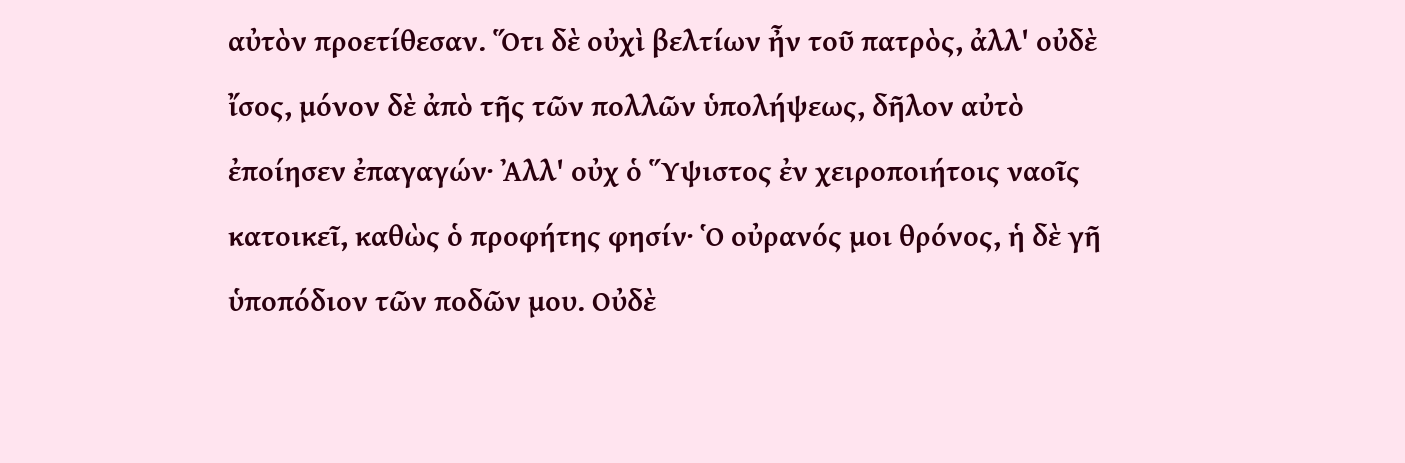αὐτὸν προετίθεσαν. Ὅτι δὲ οὐχὶ βελτίων ἦν τοῦ πατρὸς, ἀλλ' οὐδὲ ἴσος, µόνον δὲ ἀπὸ τῆς τῶν πολλῶν ὑπολήψεως, δῆλον αὐτὸ ἐποίησεν ἐπαγαγών· Ἀλλ' οὐχ ὁ Ὕψιστος ἐν χειροποιήτοις ναοῖς κατοικεῖ, καθὼς ὁ προφήτης φησίν· Ὁ οὐρανός µοι θρόνος, ἡ δὲ γῆ ὑποπόδιον τῶν ποδῶν µου. Οὐδὲ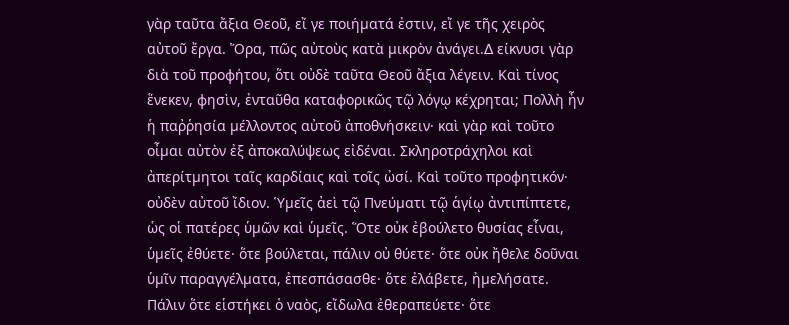γὰρ ταῦτα ἄξια Θεοῦ, εἴ γε ποιήµατά ἐστιν, εἴ γε τῆς χειρὸς αὐτοῦ ἔργα. Ὅρα, πῶς αὐτοὺς κατὰ µικρὸν ἀνάγει.∆ είκνυσι γὰρ διὰ τοῦ προφήτου, ὅτι οὐδὲ ταῦτα Θεοῦ ἄξια λέγειν. Καὶ τίνος ἕνεκεν, φησὶν, ἐνταῦθα καταφορικῶς τῷ λόγῳ κέχρηται; Πολλὴ ἦν ἡ παῤῥησία µέλλοντος αὐτοῦ ἀποθνήσκειν· καὶ γὰρ καὶ τοῦτο οἶµαι αὐτὸν ἐξ ἀποκαλύψεως εἰδέναι. Σκληροτράχηλοι καὶ ἀπερίτµητοι ταῖς καρδίαις καὶ τοῖς ὠσί. Καὶ τοῦτο προφητικόν· οὐδὲν αὐτοῦ ἴδιον. Ὑµεῖς ἀεὶ τῷ Πνεύµατι τῷ ἁγίῳ ἀντιπίπτετε, ὡς οἱ πατέρες ὑµῶν καὶ ὑµεῖς. Ὅτε οὐκ ἐβούλετο θυσίας εἶναι, ὑµεῖς ἐθύετε· ὅτε βούλεται, πάλιν οὐ θύετε· ὅτε οὐκ ἤθελε δοῦναι ὑµῖν παραγγέλµατα, ἐπεσπάσασθε· ὅτε ἐλάβετε, ἠµελήσατε. Πάλιν ὅτε εἱστήκει ὁ ναὸς, εἴδωλα ἐθεραπεύετε· ὅτε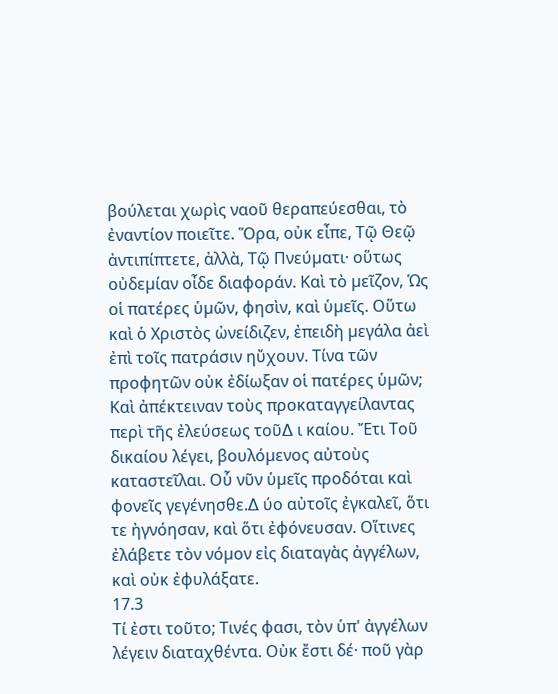βούλεται χωρὶς ναοῦ θεραπεύεσθαι, τὸ ἐναντίον ποιεῖτε. Ὅρα, οὐκ εἶπε, Τῷ Θεῷ ἀντιπίπτετε, ἀλλὰ, Τῷ Πνεύµατι· οὕτως οὐδεµίαν οἶδε διαφοράν. Καὶ τὸ µεῖζον, Ὡς οἱ πατέρες ὑµῶν, φησὶν, καὶ ὑµεῖς. Οὕτω καὶ ὁ Χριστὸς ὠνείδιζεν, ἐπειδὴ µεγάλα ἀεὶ ἐπὶ τοῖς πατράσιν ηὔχουν. Τίνα τῶν προφητῶν οὐκ ἐδίωξαν οἱ πατέρες ὑµῶν; Καὶ ἀπέκτειναν τοὺς προκαταγγείλαντας περὶ τῆς ἐλεύσεως τοῦ∆ ι καίου. Ἔτι Τοῦ δικαίου λέγει, βουλόµενος αὐτοὺς καταστεῖλαι. Οὗ νῦν ὑµεῖς προδόται καὶ φονεῖς γεγένησθε.∆ ύο αὐτοῖς ἐγκαλεῖ, ὅτι τε ἠγνόησαν, καὶ ὅτι ἐφόνευσαν. Οἵτινες ἐλάβετε τὸν νόµον εἰς διαταγὰς ἀγγέλων, καὶ οὐκ ἐφυλάξατε.
17.3
Τί ἐστι τοῦτο; Τινές φασι, τὸν ὑπ' ἀγγέλων λέγειν διαταχθέντα. Οὐκ ἔστι δέ· ποῦ γὰρ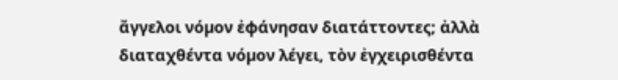ἄγγελοι νόµον ἐφάνησαν διατάττοντες; ἀλλὰ διαταχθέντα νόµον λέγει, τὸν ἐγχειρισθέντα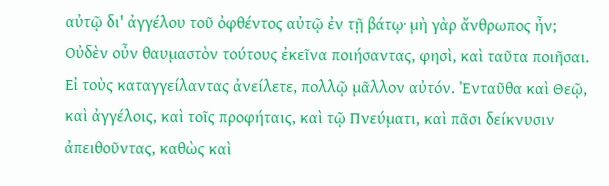αὐτῷ δι' ἀγγέλου τοῦ ὀφθέντος αὐτῷ ἐν τῇ βάτῳ· µὴ γὰρ ἄνθρωπος ἦν; Οὐδὲν οὖν θαυµαστὸν τούτους ἐκεῖνα ποιήσαντας, φησὶ, καὶ ταῦτα ποιῆσαι. Εἰ τοὺς καταγγείλαντας ἀνείλετε, πολλῷ µᾶλλον αὐτόν. Ἐνταῦθα καὶ Θεῷ, καὶ ἀγγέλοις, καὶ τοῖς προφήταις, καὶ τῷ Πνεύµατι, καὶ πᾶσι δείκνυσιν ἀπειθοῦντας, καθὼς καὶ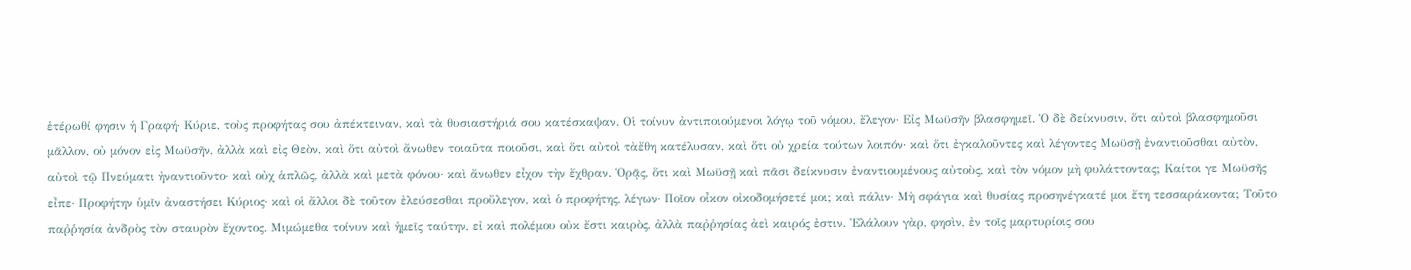ἑτέρωθί φησιν ἡ Γραφή· Κύριε, τοὺς προφήτας σου ἀπέκτειναν, καὶ τὰ θυσιαστήριά σου κατέσκαψαν. Οἱ τοίνυν ἀντιποιούµενοι λόγῳ τοῦ νόµου, ἔλεγον· Εἰς Μωϋσῆν βλασφηµεῖ. Ὁ δὲ δείκνυσιν, ὅτι αὐτοὶ βλασφηµοῦσι µᾶλλον, οὐ µόνον εἰς Μωϋσῆν, ἀλλὰ καὶ εἰς Θεὸν, καὶ ὅτι αὐτοὶ ἄνωθεν τοιαῦτα ποιοῦσι, καὶ ὅτι αὐτοὶ τὰἔθη κατέλυσαν, καὶ ὅτι οὐ χρεία τούτων λοιπόν· καὶ ὅτι ἐγκαλοῦντες καὶ λέγοντες Μωϋσῇ ἐναντιοῦσθαι αὐτὸν, αὐτοὶ τῷ Πνεύµατι ἠναντιοῦντο· καὶ οὐχ ἁπλῶς, ἀλλὰ καὶ µετὰ φόνου· καὶ ἄνωθεν εἶχον τὴν ἔχθραν. Ὁρᾷς, ὅτι καὶ Μωϋσῇ καὶ πᾶσι δείκνυσιν ἐναντιουµένους αὐτοὺς, καὶ τὸν νόµον µὴ φυλάττοντας; Καίτοι γε Μωϋσῆς εἶπε· Προφήτην ὑµῖν ἀναστήσει Κύριος· καὶ οἱ ἄλλοι δὲ τοῦτον ἐλεύσεσθαι προὔλεγον, καὶ ὁ προφήτης, λέγων· Ποῖον οἶκον οἰκοδοµήσετέ µοι; καὶ πάλιν· Μὴ σφάγια καὶ θυσίας προσηνέγκατέ µοι ἔτη τεσσαράκοντα; Τοῦτο παῤῥησία ἀνδρὸς τὸν σταυρὸν ἔχοντος. Μιµώµεθα τοίνυν καὶ ἡµεῖς ταύτην, εἰ καὶ πολέµου οὐκ ἔστι καιρὸς, ἀλλὰ παῤῥησίας ἀεὶ καιρός ἐστιν. Ἐλάλουν γὰρ, φησὶν, ἐν τοῖς µαρτυρίοις σου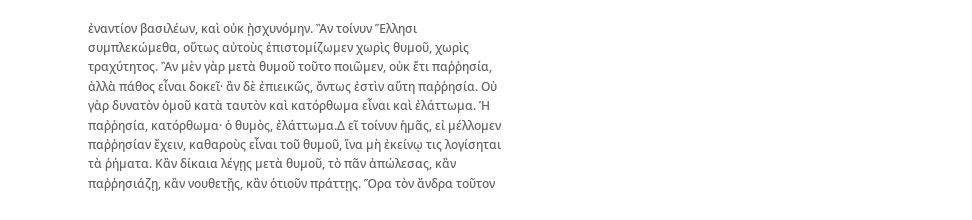ἐναντίον βασιλέων, καὶ οὐκ ᾐσχυνόµην. Ἂν τοίνυν Ἕλλησι συµπλεκώµεθα, οὕτως αὐτοὺς ἐπιστοµίζωµεν χωρὶς θυµοῦ, χωρὶς τραχύτητος. Ἂν µὲν γὰρ µετὰ θυµοῦ τοῦτο ποιῶµεν, οὐκ ἔτι παῤῥησία, ἀλλὰ πάθος εἶναι δοκεῖ· ἂν δὲ ἐπιεικῶς, ὄντως ἐστὶν αὕτη παῤῥησία. Οὐ γὰρ δυνατὸν ὁµοῦ κατὰ ταυτὸν καὶ κατόρθωµα εἶναι καὶ ἐλάττωµα. Ἡ παῤῥησία, κατόρθωµα· ὁ θυµὸς, ἐλάττωµα.∆ εῖ τοίνυν ἡµᾶς, εἰ µέλλοµεν παῤῥησίαν ἔχειν, καθαροὺς εἶναι τοῦ θυµοῦ, ἵνα µὴ ἐκείνῳ τις λογίσηται τὰ ῥήµατα. Κἂν δίκαια λέγῃς µετὰ θυµοῦ, τὸ πᾶν ἀπώλεσας, κἂν παῤῥησιάζῃ, κἂν νουθετῇς, κἂν ὁτιοῦν πράττῃς. Ὅρα τὸν ἄνδρα τοῦτον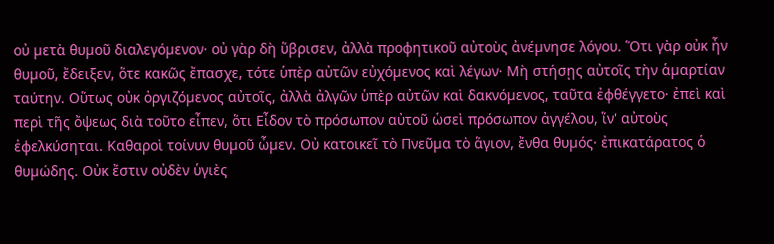οὐ µετὰ θυµοῦ διαλεγόµενον· οὐ γὰρ δὴ ὕβρισεν, ἀλλὰ προφητικοῦ αὐτοὺς ἀνέµνησε λόγου. Ὅτι γὰρ οὐκ ἦν θυµοῦ, ἔδειξεν, ὅτε κακῶς ἔπασχε, τότε ὑπὲρ αὐτῶν εὐχόµενος καὶ λέγων· Μὴ στήσῃς αὐτοῖς τὴν ἁµαρτίαν ταύτην. Οὕτως οὐκ ὀργιζόµενος αὐτοῖς, ἀλλὰ ἀλγῶν ὑπὲρ αὐτῶν καὶ δακνόµενος, ταῦτα ἐφθέγγετο· ἐπεὶ καὶ περὶ τῆς ὄψεως διὰ τοῦτο εἶπεν, ὅτι Εἶδον τὸ πρόσωπον αὐτοῦ ὡσεὶ πρόσωπον ἀγγέλου, ἵν' αὐτοὺς ἐφελκύσηται. Καθαροὶ τοίνυν θυµοῦ ὦµεν. Οὐ κατοικεῖ τὸ Πνεῦµα τὸ ἅγιον, ἔνθα θυµός· ἐπικατάρατος ὁ θυµώδης. Οὐκ ἔστιν οὐδὲν ὑγιὲς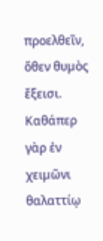προελθεῖν, ὅθεν θυµὸς ἔξεισι. Καθάπερ γὰρ ἐν χειµῶνι θαλαττίῳ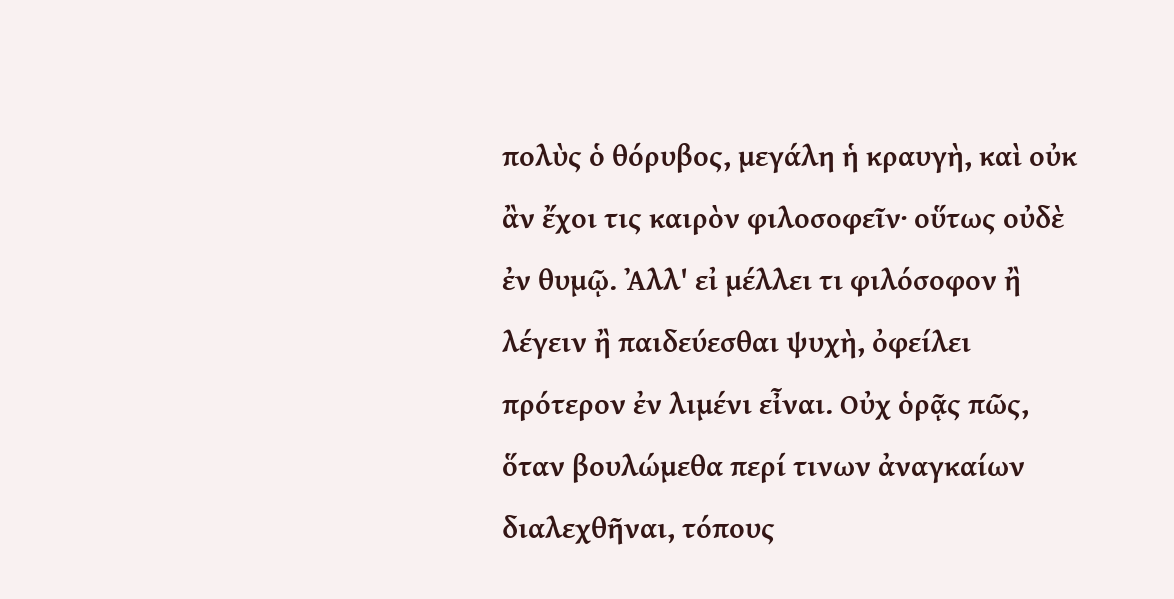πολὺς ὁ θόρυβος, µεγάλη ἡ κραυγὴ, καὶ οὐκ ἂν ἔχοι τις καιρὸν φιλοσοφεῖν· οὕτως οὐδὲ ἐν θυµῷ. Ἀλλ' εἰ µέλλει τι φιλόσοφον ἢ λέγειν ἢ παιδεύεσθαι ψυχὴ, ὀφείλει πρότερον ἐν λιµένι εἶναι. Οὐχ ὁρᾷς πῶς, ὅταν βουλώµεθα περί τινων ἀναγκαίων διαλεχθῆναι, τόπους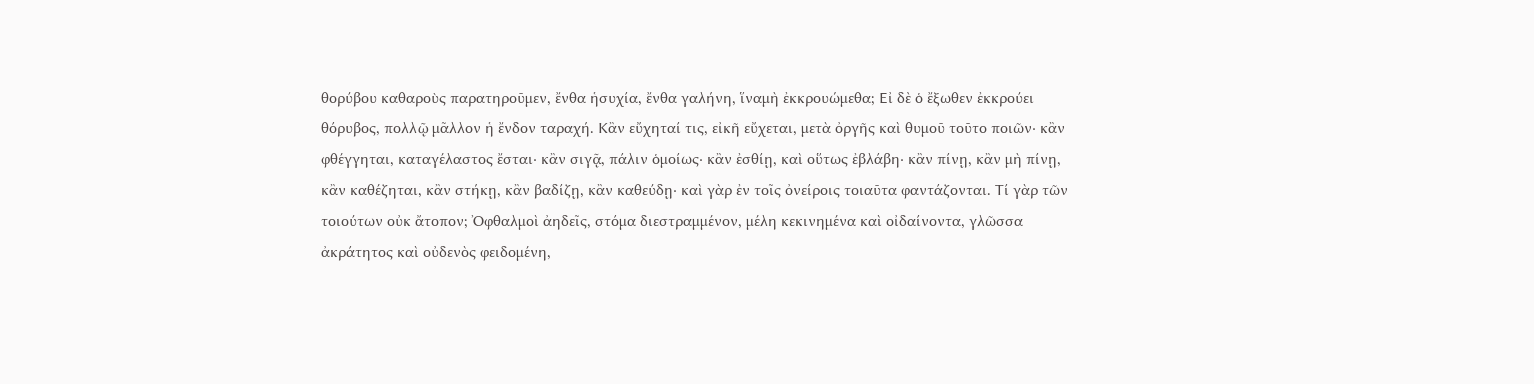θορύβου καθαροὺς παρατηροῦµεν, ἔνθα ἡσυχία, ἔνθα γαλήνη, ἵναµὴ ἐκκρουώµεθα; Εἰ δὲ ὁ ἔξωθεν ἐκκρούει θόρυβος, πολλῷ µᾶλλον ἡ ἔνδον ταραχή. Κἂν εὔχηταί τις, εἰκῆ εὔχεται, µετὰ ὀργῆς καὶ θυµοῦ τοῦτο ποιῶν· κἂν φθέγγηται, καταγέλαστος ἔσται· κἂν σιγᾷ, πάλιν ὁµοίως· κἂν ἐσθίῃ, καὶ οὕτως ἐβλάβη· κἂν πίνῃ, κἂν µὴ πίνῃ, κἂν καθέζηται, κἂν στήκῃ, κἂν βαδίζῃ, κἂν καθεύδῃ· καὶ γὰρ ἐν τοῖς ὀνείροις τοιαῦτα φαντάζονται. Τί γὰρ τῶν τοιούτων οὐκ ἄτοπον; Ὀφθαλµοὶ ἀηδεῖς, στόµα διεστραµµένον, µέλη κεκινηµένα καὶ οἰδαίνοντα, γλῶσσα ἀκράτητος καὶ οὐδενὸς φειδοµένη,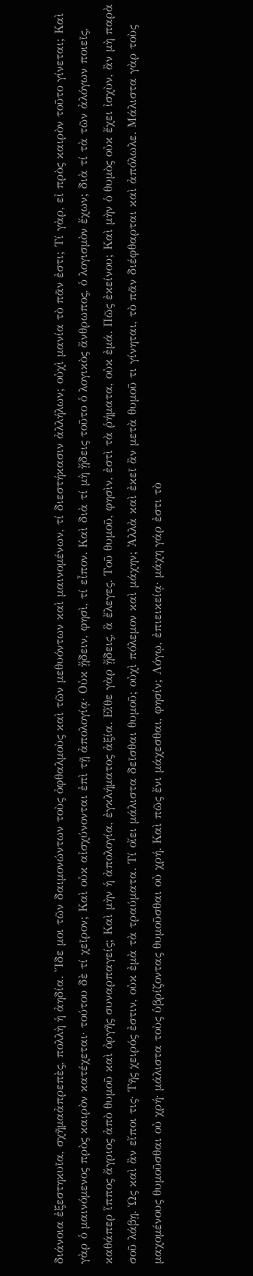διάνοια ἐξεστηκυῖα, σχῆµαἀπρεπὲς, πολλὴ ἡ ἀηδία. Ἴδε µοι τῶν δαιµονώντων τοὺς ὀφθαλµοὺς καὶ τῶν µεθυόντων καὶ µαινοµένων, τί διεστήκασιν ἀλλήλων; οὐχὶ µανία τὸ πᾶν ἐστι; Τί γὰρ, εἰ πρὸς καιρὸν τοῦτο γίνεται; Καὶ γὰρ ὁ µαινόµενος πρὸς καιρὸν κατέχεται· τούτου δὲ τί χεῖρον; Καὶ οὐκ αἰσχύνονται ἐπὶ τῇ ἀπολογίᾳ· Οὐκ ᾔδειν, φησὶ, τί εἶπον. Καὶ διὰ τί µὴ ᾔδεις τοῦτο ὁ λογικὸς ἄνθρωπος, ὁ λογισµὸν ἔχων; διὰ τί τὰ τῶν ἀλόγων ποιεῖς, καθάπερ ἵππος ἄγριος ἀπὸ θυµοῦ καὶ ὀργῆς συναρπαγείς; Καὶ µὴν ἡ ἀπολογία, ἐγκλήµατος ἀξία. Εἴθε γὰρ ᾔδεις, ἃ ἔλεγες. Τοῦ θυµοῦ, φησὶν, ἐστὶ τὰ ῥήµατα, οὐκ ἐµά. Πῶς ἐκείνου; Καὶ µὴν ὁ θυµὸς οὐκ ἔχει ἰσχὺν, ἂν µὴ παρὰ σοῦ λάβῃ. Ὡς καὶ ἂν εἴποι τις· Τῆς χειρός ἐστιν, οὐκ ἐµὰ τὰ τραύµατα. Τί οἴει µάλιστα δεῖσθαι θυµοῦ; οὐχὶ πόλεµον καὶ µάχην; Ἀλλὰ καὶ ἐκεῖ ἂν µετὰ θυµοῦ τι γίνηται, τὸ πᾶν διέφθαρται καὶ ἀπόλωλε. Μάλιστα γὰρ τοὺς µαχοµένους θυµοῦσθαι οὐ χρή· µάλιστα τοὺς ὑβρίζοντας θυµοῦσθαι οὐ χρή. Καὶ πῶς ἔνι µάχεσθαι, φησίν; Λόγῳ, ἐπιεικείᾳ· µάχη γάρ ἐστι τὸ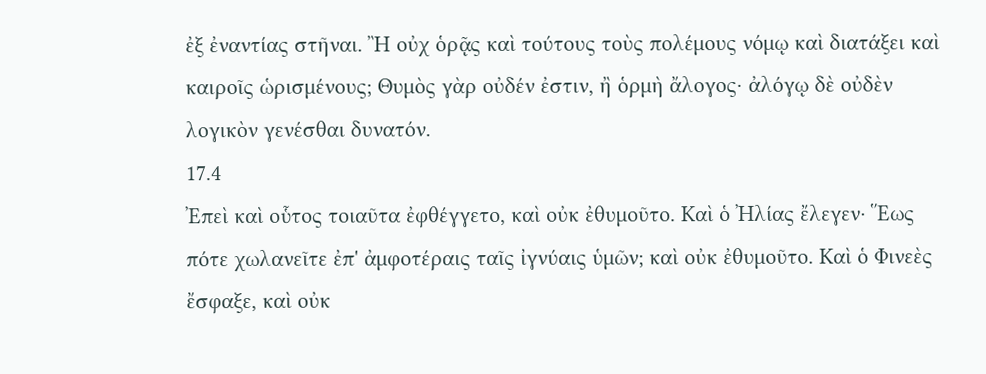ἐξ ἐναντίας στῆναι. Ἢ οὐχ ὁρᾷς καὶ τούτους τοὺς πολέµους νόµῳ καὶ διατάξει καὶ καιροῖς ὡρισµένους; Θυµὸς γὰρ οὐδέν ἐστιν, ἢ ὁρµὴ ἄλογος· ἀλόγῳ δὲ οὐδὲν λογικὸν γενέσθαι δυνατόν.
17.4
Ἐπεὶ καὶ οὗτος τοιαῦτα ἐφθέγγετο, καὶ οὐκ ἐθυµοῦτο. Καὶ ὁ Ἠλίας ἔλεγεν· Ἕως πότε χωλανεῖτε ἐπ' ἀµφοτέραις ταῖς ἰγνύαις ὑµῶν; καὶ οὐκ ἐθυµοῦτο. Καὶ ὁ Φινεὲς ἔσφαξε, καὶ οὐκ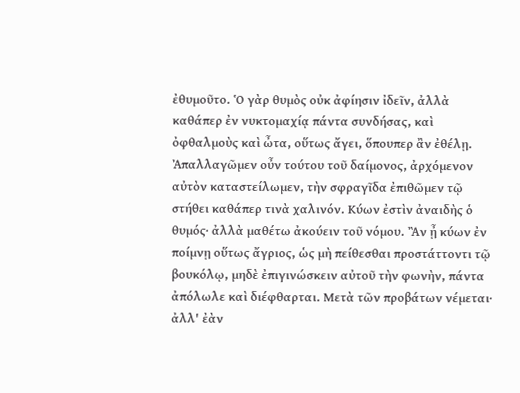ἐθυµοῦτο. Ὁ γὰρ θυµὸς οὐκ ἀφίησιν ἰδεῖν, ἀλλὰ καθάπερ ἐν νυκτοµαχίᾳ πάντα συνδήσας, καὶ ὀφθαλµοὺς καὶ ὦτα, οὕτως ἄγει, ὅπουπερ ἂν ἐθέλῃ. Ἀπαλλαγῶµεν οὖν τούτου τοῦ δαίµονος, ἀρχόµενον αὐτὸν καταστείλωµεν, τὴν σφραγῖδα ἐπιθῶµεν τῷ στήθει καθάπερ τινὰ χαλινόν. Κύων ἐστὶν ἀναιδὴς ὁ θυµός· ἀλλὰ µαθέτω ἀκούειν τοῦ νόµου. Ἂν ᾖ κύων ἐν ποίµνῃ οὕτως ἄγριος, ὡς µὴ πείθεσθαι προστάττοντι τῷ βουκόλῳ, µηδὲ ἐπιγινώσκειν αὐτοῦ τὴν φωνὴν, πάντα ἀπόλωλε καὶ διέφθαρται. Μετὰ τῶν προβάτων νέµεται· ἀλλ' ἐὰν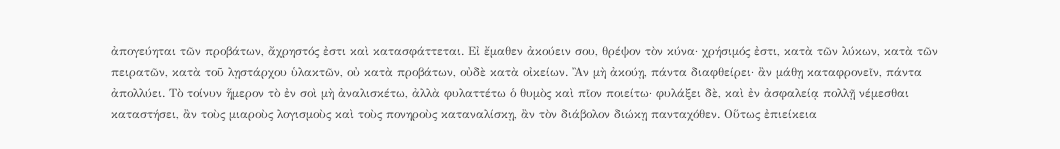ἀπογεύηται τῶν προβάτων, ἄχρηστός ἐστι καὶ κατασφάττεται. Εἰ ἔµαθεν ἀκούειν σου, θρέψον τὸν κύνα· χρήσιµός ἐστι, κατὰ τῶν λύκων, κατὰ τῶν πειρατῶν, κατὰ τοῦ λῃστάρχου ὑλακτῶν, οὐ κατὰ προβάτων, οὐδὲ κατὰ οἰκείων. Ἂν µὴ ἀκούῃ, πάντα διαφθείρει· ἂν µάθῃ καταφρονεῖν, πάντα ἀπολλύει. Τὸ τοίνυν ἥµερον τὸ ἐν σοὶ µὴ ἀναλισκέτω, ἀλλὰ φυλαττέτω ὁ θυµὸς καὶ πῖον ποιείτω· φυλάξει δὲ, καὶ ἐν ἀσφαλείᾳ πολλῇ νέµεσθαι καταστήσει, ἂν τοὺς µιαροὺς λογισµοὺς καὶ τοὺς πονηροὺς καταναλίσκῃ, ἂν τὸν διάβολον διώκῃ πανταχόθεν. Οὕτως ἐπιείκεια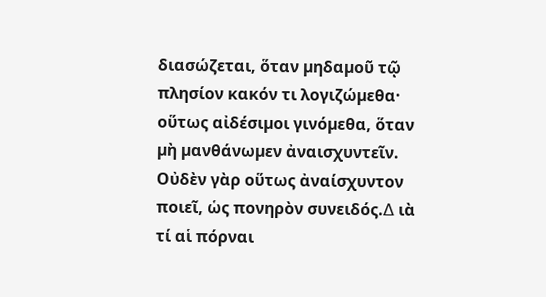διασώζεται, ὅταν µηδαµοῦ τῷ πλησίον κακόν τι λογιζώµεθα· οὕτως αἰδέσιµοι γινόµεθα, ὅταν µὴ µανθάνωµεν ἀναισχυντεῖν. Οὐδὲν γὰρ οὕτως ἀναίσχυντον ποιεῖ, ὡς πονηρὸν συνειδός.∆ ιὰ τί αἱ πόρναι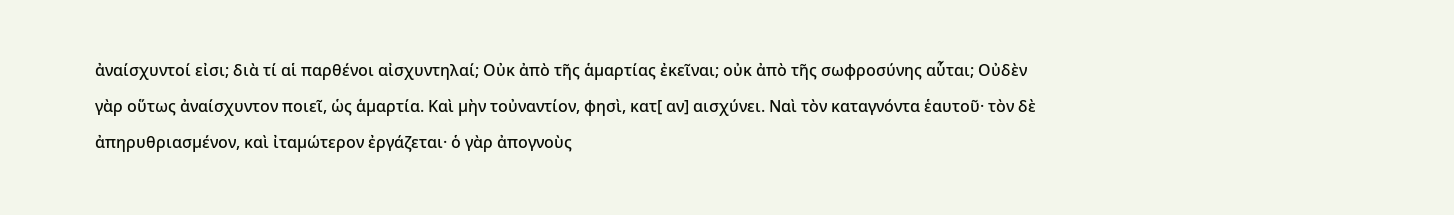ἀναίσχυντοί εἰσι; διὰ τί αἱ παρθένοι αἰσχυντηλαί; Οὐκ ἀπὸ τῆς ἁµαρτίας ἐκεῖναι; οὐκ ἀπὸ τῆς σωφροσύνης αὗται; Οὐδὲν γὰρ οὕτως ἀναίσχυντον ποιεῖ, ὡς ἁµαρτία. Καὶ µὴν τοὐναντίον, φησὶ, κατ[ αν] αισχύνει. Ναὶ τὸν καταγνόντα ἑαυτοῦ· τὸν δὲ ἀπηρυθριασµένον, καὶ ἰταµώτερον ἐργάζεται· ὁ γὰρ ἀπογνοὺς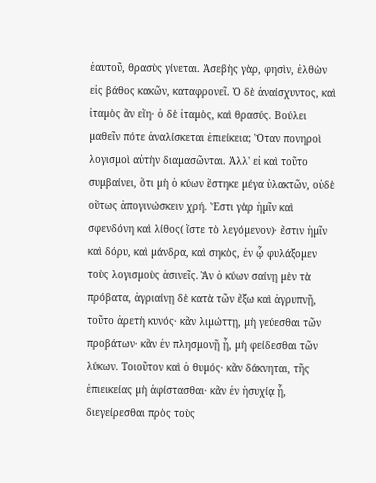ἑαυτοῦ, θρασὺς γίνεται. Ἀσεβὴς γὰρ, φησὶν, ἐλθὼν εἰς βάθος κακῶν, καταφρονεῖ. Ὁ δὲ ἀναίσχυντος, καὶ ἰταµὸς ἂν εἴη· ὁ δὲ ἰταµὸς, καὶ θρασύς. Βούλει µαθεῖν πότε ἀναλίσκεται ἐπιείκεια; Ὅταν πονηροὶ λογισµοὶ αὐτὴν διαµασῶνται. Ἀλλ' εἰ καὶ τοῦτο συµβαίνει, ὅτι µὴ ὁ κύων ἕστηκε µέγα ὑλακτῶν, οὐδὲ οὕτως ἀπογινώσκειν χρή. Ἔστι γὰρ ἡµῖν καὶ σφενδόνη καὶ λίθος( ἴστε τὸ λεγόµενον)· ἔστιν ἡµῖν καὶ δόρυ, καὶ µάνδρα, καὶ σηκὸς, ἐν ᾧ φυλάξοµεν τοὺς λογισµοὺς ἀσινεῖς. Ἂν ὁ κύων σαίνῃ µὲν τὰ πρόβατα, ἀγριαίνῃ δὲ κατὰ τῶν ἔξω καὶ ἀγρυπνῇ, τοῦτο ἀρετὴ κυνός· κἂν λιµώττῃ, µὴ γεύεσθαι τῶν προβάτων· κἂν ἐν πλησµονῇ ᾖ, µὴ φείδεσθαι τῶν λύκων. Τοιοῦτον καὶ ὁ θυµός· κἂν δάκνηται, τῆς ἐπιεικείας µὴ ἀφίστασθαι· κἂν ἐν ἡσυχίᾳ ᾖ, διεγείρεσθαι πρὸς τοὺς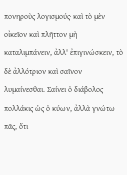πονηροὺς λογισµούς· καὶ τὸ µὲν οἰκεῖον καὶ πλῆττον µὴ καταλιµπάνειν, ἀλλ' ἐπιγινώσκειν, τὸ δὲ ἀλλότριον καὶ σαῖνον λυµαίνεσθαι. Σαίνει ὁ διάβολος πολλάκις ὡς ὁ κύων, ἀλλὰ γνώτω πᾶς, ὅτι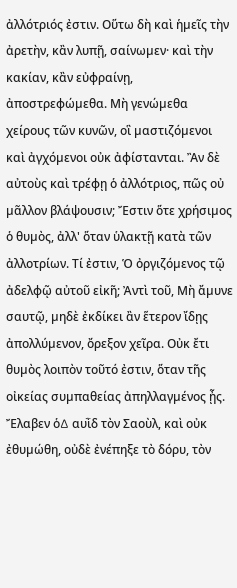ἀλλότριός ἐστιν. Οὕτω δὴ καὶ ἡµεῖς τὴν ἀρετὴν, κἂν λυπῇ, σαίνωµεν· καὶ τὴν κακίαν, κἂν εὐφραίνῃ, ἀποστρεφώµεθα. Μὴ γενώµεθα χείρους τῶν κυνῶν, οἳ µαστιζόµενοι καὶ ἀγχόµενοι οὐκ ἀφίστανται. Ἂν δὲ αὐτοὺς καὶ τρέφῃ ὁ ἀλλότριος, πῶς οὐ µᾶλλον βλάψουσιν; Ἔστιν ὅτε χρήσιµος ὁ θυµὸς, ἀλλ' ὅταν ὑλακτῇ κατὰ τῶν ἀλλοτρίων. Τί ἐστιν, Ὁ ὀργιζόµενος τῷ ἀδελφῷ αὐτοῦ εἰκῆ; Ἀντὶ τοῦ, Μὴ ἄµυνε σαυτῷ, µηδὲ ἐκδίκει ἂν ἕτερον ἴδῃς ἀπολλύµενον, ὄρεξον χεῖρα. Οὐκ ἔτι θυµὸς λοιπὸν τοῦτό ἐστιν, ὅταν τῆς οἰκείας συµπαθείας ἀπηλλαγµένος ᾖς. Ἔλαβεν ὁ∆ αυῒδ τὸν Σαοὺλ, καὶ οὐκ ἐθυµώθη, οὐδὲ ἐνέπηξε τὸ δόρυ, τὸν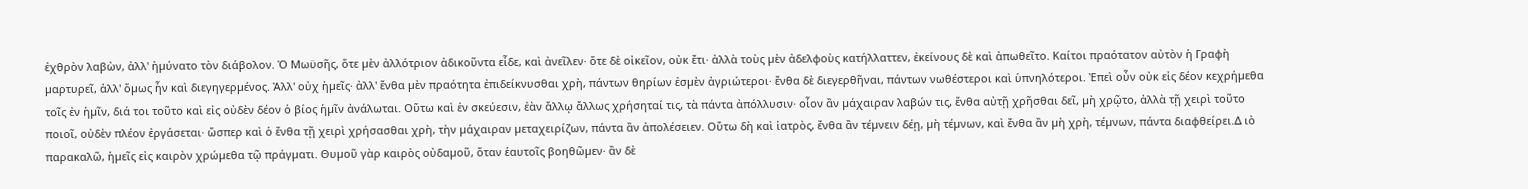ἐχθρὸν λαβὼν, ἀλλ' ἠµύνατο τὸν διάβολον. Ὁ Μωϋσῆς, ὅτε µὲν ἀλλότριον ἀδικοῦντα εἶδε, καὶ ἀνεῖλεν· ὅτε δὲ οἰκεῖον, οὐκ ἔτι· ἀλλὰ τοὺς µὲν ἀδελφοὺς κατήλλαττεν, ἐκείνους δὲ καὶ ἀπωθεῖτο. Καίτοι πραότατον αὐτὸν ἡ Γραφὴ µαρτυρεῖ, ἀλλ' ὅµως ἦν καὶ διεγηγερµένος. Ἀλλ' οὐχ ἡµεῖς· ἀλλ' ἔνθα µὲν πραότητα ἐπιδείκνυσθαι χρὴ, πάντων θηρίων ἐσµὲν ἀγριώτεροι· ἔνθα δὲ διεγερθῆναι, πάντων νωθέστεροι καὶ ὑπνηλότεροι. Ἐπεὶ οὖν οὐκ εἰς δέον κεχρήµεθα τοῖς ἐν ἡµῖν, διά τοι τοῦτο καὶ εἰς οὐδὲν δέον ὁ βίος ἡµῖν ἀνάλωται. Οὕτω καὶ ἐν σκεύεσιν, ἐὰν ἄλλῳ ἄλλως χρήσηταί τις, τὰ πάντα ἀπόλλυσιν· οἷον ἂν µάχαιραν λαβών τις, ἔνθα αὐτῇ χρῆσθαι δεῖ, µὴ χρῷτο, ἀλλὰ τῇ χειρὶ τοῦτο ποιοῖ, οὐδὲν πλέον ἐργάσεται· ὥσπερ καὶ ὁ ἔνθα τῇ χειρὶ χρήσασθαι χρὴ, τὴν µάχαιραν µεταχειρίζων, πάντα ἂν ἀπολέσειεν. Οὕτω δὴ καὶ ἰατρὸς, ἔνθα ἂν τέµνειν δέῃ, µὴ τέµνων, καὶ ἔνθα ἂν µὴ χρὴ, τέµνων, πάντα διαφθείρει.∆ ιὸ παρακαλῶ, ἡµεῖς εἰς καιρὸν χρώµεθα τῷ πράγµατι. Θυµοῦ γὰρ καιρὸς οὐδαµοῦ, ὅταν ἑαυτοῖς βοηθῶµεν· ἂν δὲ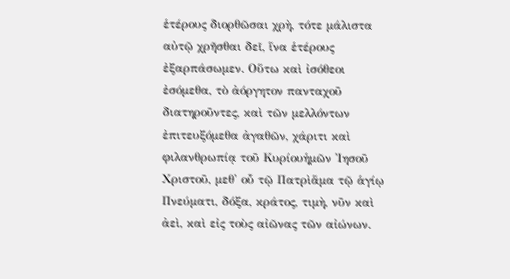ἑτέρους διορθῶσαι χρὴ, τότε µάλιστα αὐτῷ χρῆσθαι δεῖ, ἵνα ἑτέρους ἐξαρπάσωµεν. Οὕτω καὶ ἰσόθεοι ἐσόµεθα, τὸ ἀόργητον πανταχοῦ διατηροῦντες, καὶ τῶν µελλόντων ἐπιτευξόµεθα ἀγαθῶν, χάριτι καὶ φιλανθρωπίᾳ τοῦ Κυρίουἡµῶν Ἰησοῦ Χριστοῦ, µεθ' οὗ τῷ Πατρὶἅµα τῷ ἁγίῳ Πνεύµατι, δόξα, κράτος, τιµὴ, νῦν καὶ ἀεὶ, καὶ εἰς τοὺς αἰῶνας τῶν αἰώνων.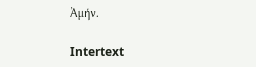Ἀµήν.

Intertext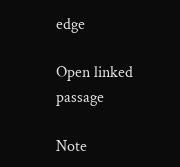edge

Open linked passage

Note